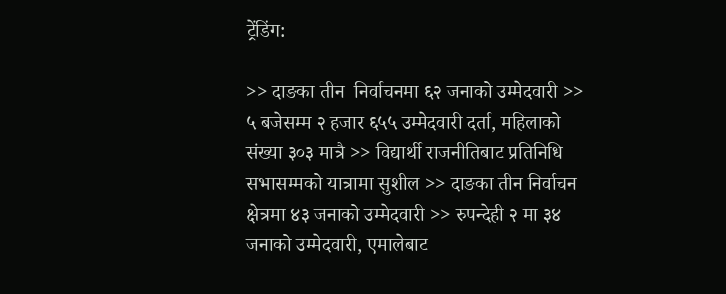ट्रेंडिंग:

>> दाङका तीन  निर्वाचनमा ६२ जनाको उम्मेदवारी >> ५ बजेसम्म २ हजार ६५५ उम्मेदवारी दर्ता, महिलाको संख्या ३०३ मात्रै >> विद्यार्थी राजनीतिबाट प्रतिनिधि सभासम्मको यात्रामा सुशील >> दाङका तीन निर्वाचन क्षेत्रमा ४३ जनाको उम्मेदवारी >> रुपन्देही २ मा ३४ जनाको उम्मेदवारी, एमालेबाट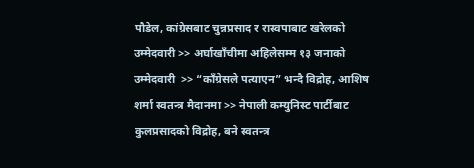पौडेल, कांग्रेसबाट चुन्नप्रसाद र रास्वपाबाट खरेलको उम्मेदवारी >> अर्घाखाँचीमा अहिलेसम्म १३ जनाको उम्मेदवारी  >> “काँग्रेसले पत्याएन” भन्दै विद्रोह, आशिष शर्मा स्वतन्त्र मैदानमा >> नेपाली कम्युनिस्ट पार्टीबाट कुलप्रसादको विद्रोह, बने स्वतन्त्र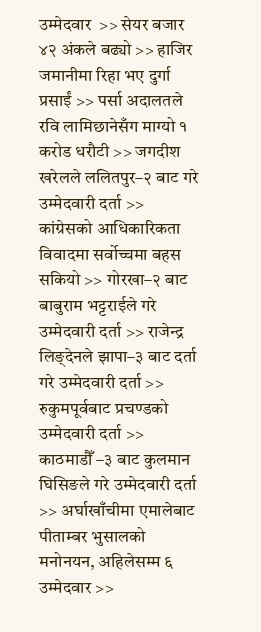उम्मेदवार  >> सेयर बजार ४२ अंकले बढ्यो >> हाजिर जमानीमा रिहा भए दुर्गा प्रसाईं >> पर्सा अदालतले रवि लामिछानेसँग माग्यो १ करोड धरौटी >> जगदीश खरेलले ललितपुर–२ बाट गरे उम्मेदवारी दर्ता >> कांग्रेसको आधिकारिकता विवादमा सर्वोच्चमा बहस सकियो >> गोरखा–२ बाट बाबुराम भट्टराईले गरे उम्मेदवारी दर्ता >> राजेन्द्र लिङ्देनले झापा–३ बाट दर्ता गरे उम्मेदवारी दर्ता >> रुकुमपूर्वबाट प्रचण्डको उम्मेदवारी दर्ता >> काठमाडौँ –३ बाट कुलमान घिसिङले गरे उम्मेदवारी दर्ता >> अर्घाखाँचीमा एमालेबाट पीताम्बर भुसालको मनोनयन, अहिलेसम्म ६ उम्मेदवार >>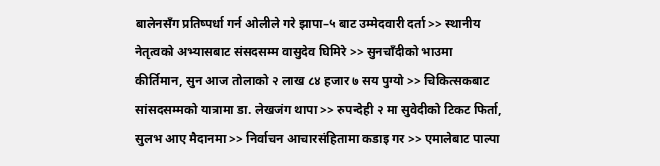बालेनसँग प्रतिष्पर्धा गर्न ओलीले गरे झापा–५ बाट उम्मेदवारी दर्ता >> स्थानीय नेतृत्वको अभ्यासबाट संसदसम्म वासुदेव घिमिरे >> सुनचाँदीको भाउमा कीर्तिमान, सुन आज तोलाको २ लाख ८४ हजार ७ सय पुग्यो >> चिकित्सकबाट सांसदसम्मको यात्रामा डा. लेखजंग थापा >> रुपन्देही २ मा सुवेदीको टिकट फिर्ता, सुलभ आए मैदानमा >> निर्वाचन आचारसंहितामा कडाइ गर >> एमालेबाट पाल्पा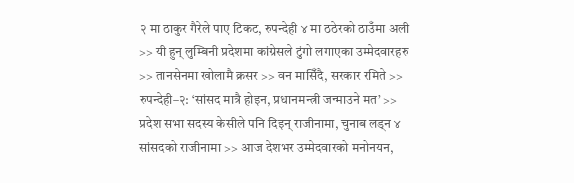२ मा ठाकुर गैरेले पाए टिकट, रुपन्देही ४ मा ठठेरको ठाउँमा अली >> यी हुन् लुम्बिनी प्रदेशमा कांग्रेसले टुंगो लगाएका उम्मेदवारहरु >> तानसेनमा खोलामै क्रसर >> वन मासिँदै, सरकार रमिते >> रुपन्देही–२: ‘सांसद मात्रै होइन, प्रधानमन्त्री जन्माउने मत’ >> प्रदेश सभा सदस्य केसीले पनि दिइन् राजीनामा, चुनाब लड्न ४ सांसदको राजीनामा >> आज देशभर उम्मेदवारको मनोनयन,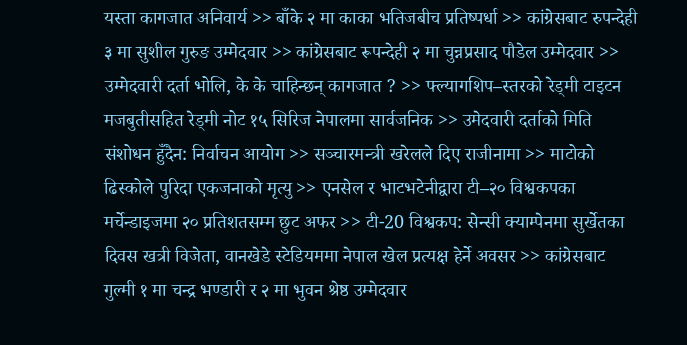यस्ता कागजात अनिवार्य >> बाँके २ मा काका भतिजबीच प्रतिष्पर्धा >> कांग्रेसबाट रुपन्देही ३ मा सुशील गुरुङ उम्मेदवार >> कांग्रेसबाट रूपन्देही २ मा चुन्नप्रसाद पौडेल उम्मेदवार >> उम्मेदवारी दर्ता भोलि, के के चाहिन्छन् कागजात ? >> फ्ल्यागशिप–स्तरको रेड्मी टाइटन मजबुतीसहित रेड्मी नोट १५ सिरिज नेपालमा सार्वजनिक >> उमेदवारी दर्ताको मिति संशोधन हुँदैन: निर्वाचन आयोग >> सञ्चारमन्त्री खरेलले दिए राजीनामा >> माटोको ढिस्कोले पुरिदा एकजनाको मृत्यु >> एनसेल र भाटभटेनीद्वारा टी–२० विश्वकपका मर्चेन्डाइजमा २० प्रतिशतसम्म छुट अफर >> टी-20 विश्वकप: सेन्सी क्याम्पेनमा सुर्खेतका दिवस खत्री विजेता, वानखेडे स्टेडियममा नेपाल खेल प्रत्यक्ष हेर्ने अवसर >> कांग्रेसबाट गुल्मी १ मा चन्द्र भण्डारी र २ मा भुवन श्रेष्ठ उम्मेदवार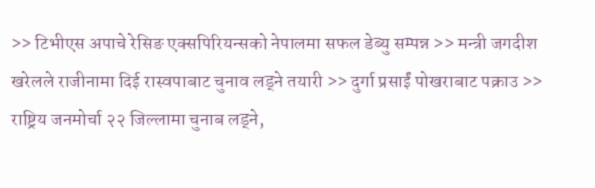>> टिभीएस अपाचे रेसिङ एक्सपिरियन्सको नेपालमा सफल डेब्यु सम्पन्न >> मन्त्री जगदीश खरेलले राजीनामा दिई रास्वपाबाट चुनाव लड्ने तयारी >> दुर्गा प्रसाईं पोखराबाट पक्राउ >> राष्ट्रिय जनमोर्चा २२ जिल्लामा चुनाब लड्ने,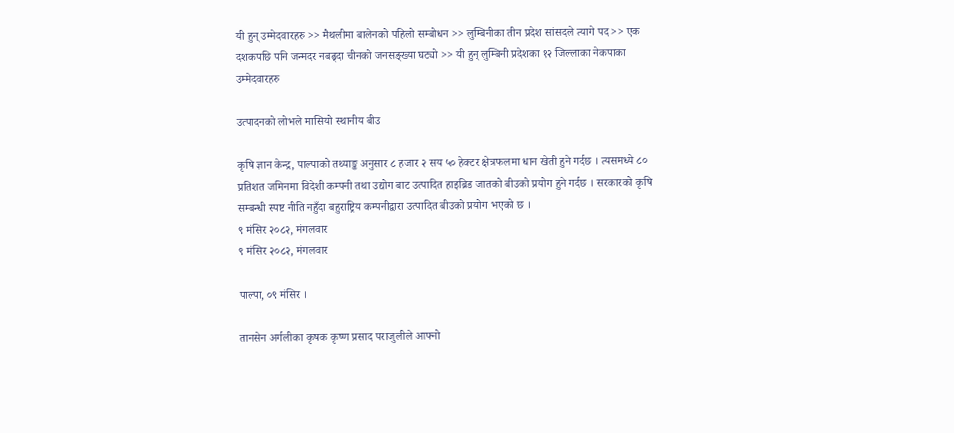यी हुन् उम्मेदवारहरु >> मैथलीमा बालेनको पहिलो सम्बोधन >> लुम्बिनीका तीन प्रदेश सांसदले त्यागे पद >> एक दशकपछि पनि जन्मदर नबढ्दा चीनको जनसङ्ख्या घट्यो >> यी हुन् लुम्बिनी प्रदेशका १२ जिल्लाका नेकपाका उम्मेदवारहरु

उत्पादनको लोभले मासियो स्थानीय बीउ

कृषि ज्ञान केन्द्र, पाल्पाको तथ्याङ्क अनुसार ८ हजार २ सय ५० हेक्टर क्षेत्रफलमा धान खेती हुने गर्दछ । त्यसमध्ये ८० प्रतिशत जमिनमा विदेशी कम्पनी तथा उद्योग बाट उत्पादित हाइब्रिड जातको बीउको प्रयोग हुने गर्दछ । सरकारको कृषि सम्बन्धी स्पष्ट नीति नहुँदा बहुराष्ट्रिय कम्पनीद्वारा उत्पादित बीउको प्रयोग भएको छ ।
९ मंसिर २०८२, मंगलवार
९ मंसिर २०८२, मंगलवार

पाल्पा, ०९ मंसिर ।

तानसेन अर्गलीका कृषक कृष्ण प्रसाद पराजुलीले आफ्नो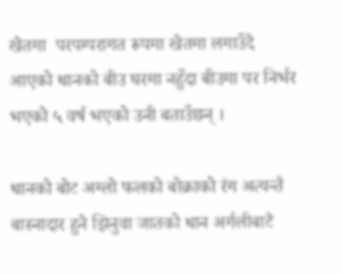खेतमा  परपम्परागत रूपमा खेतमा लगाउँदै आएको धानको बीउ घरमा नहुँदा बीउमा पर निर्भर भएको ५ वर्ष भएको उनी बताउँछन् ।

धानको बोट अग्लो फलको बोक्राको रंग अत्यन्तै बास्नादार हुने झिनुवा जातको धान अर्गलीबाटै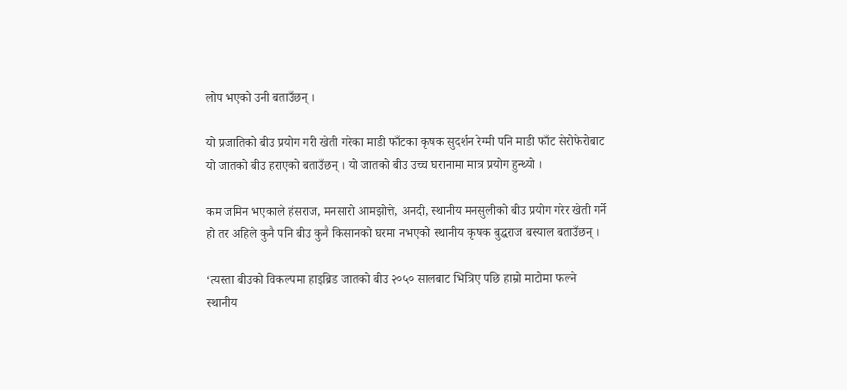लोप भएको उनी बताउँछन् ।

यो प्रजातिको बीउ प्रयोग गरी खेती गरेका माडी फाँटका कृषक सुदर्शन रेग्मी पनि माडी फाँट सेरोफेरोबाट यो जातको बीउ हराएको बताउँछन् । यो जातको बीउ उच्च घरानामा मात्र प्रयोग हुन्थ्यो ।

कम जमिन भएकाले हंसराज, मनसारो आमझोत्ते, अनदी, स्थानीय मनसुलीको बीउ प्रयोग गरेर खेती गर्ने हो तर अहिले कुनै पनि बीउ कुनै किसानको घरमा नभएको स्थानीय कृषक बुद्धराज बस्याल बताउँछन् ।

‘त्यस्ता बीउको विकल्पमा हाइब्रिड जातको बीउ २०५० सालबाट भित्रिए पछि हाम्रो माटोमा फल्ने स्थानीय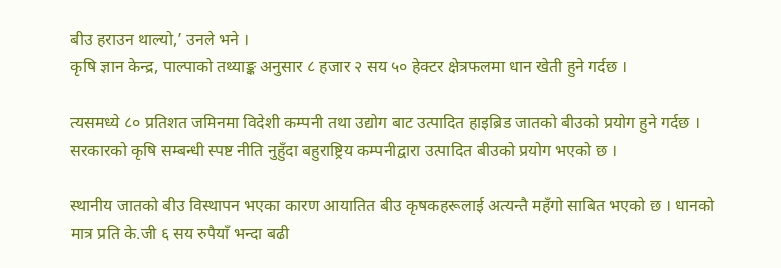बीउ हराउन थाल्यो,’ उनले भने ।
कृषि ज्ञान केन्द्र, पाल्पाको तथ्याङ्क अनुसार ८ हजार २ सय ५० हेक्टर क्षेत्रफलमा धान खेती हुने गर्दछ ।

त्यसमध्ये ८० प्रतिशत जमिनमा विदेशी कम्पनी तथा उद्योग बाट उत्पादित हाइब्रिड जातको बीउको प्रयोग हुने गर्दछ । सरकारको कृषि सम्बन्धी स्पष्ट नीति नुहुँदा बहुराष्ट्रिय कम्पनीद्वारा उत्पादित बीउको प्रयोग भएको छ ।

स्थानीय जातको बीउ विस्थापन भएका कारण आयातित बीउ कृषकहरूलाई अत्यन्तै महँगो साबित भएको छ । धानको मात्र प्रति के.जी ६ सय रुपैयाँ भन्दा बढी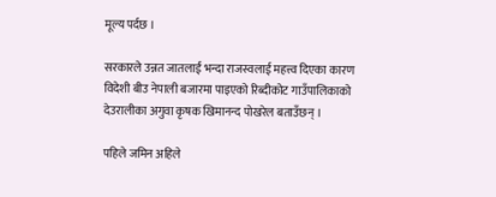मूल्य पर्दछ ।

सरकारले उन्नत जातलाई भन्दा राजस्वलाई महत्त्व दिएका कारण विदेशी बीउ नेपाली बजारमा पाइएको रिब्दीकोट गाउँपालिकाको देउरालीका अगुवा कृषक खिमानन्द पोखरेल बताउँछन् ।

पहिले जमिन अहिले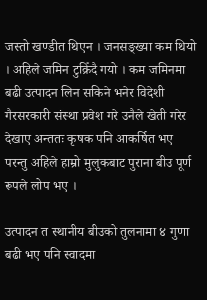जस्तो खण्डीत थिएन । जनसङ्ख्या कम थियो । अहिले जमिन टुक्रिँदै गयो । कम जमिनमा बढी उत्पादन लिन सकिने भनेर विदेशी गैरसरकारी संस्था प्रवेश गरे उनैले खेती गरेर देखाए अन्ततः कृषक पनि आकर्षित भए परन्तु अहिले हाम्रो मुलुकबाट पुराना बीउ पूर्ण रूपले लोप भए ।

उत्पादन त स्थानीय बीउको तुलनामा ४ गुणा बढी भए पनि स्वादमा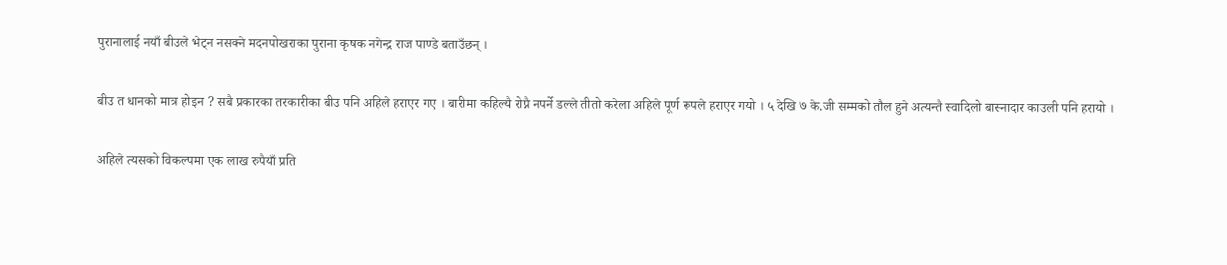पुरानालाई नयाँ बीउले भेट्न नसक्ने मदनपोखराका पुराना कृषक नगेन्द्र राज पाण्डे बताउँछन् ।

बीउ त धानको मात्र होइन ? सबै प्रकारका तरकारीका बीउ पनि अहिले हराएर गए । बारीमा कहिल्यै रोप्नै नपर्ने डल्ले तीतो करेला अहिले पूर्ण रूपले हराएर गयो । ५ देखि ७ के.जी सम्मको तौल हुने अत्यन्तै स्वादिलो बास्नादार काउली पनि हरायो ।

अहिले त्यसको विकल्पमा एक लाख रुपैयाँ प्रति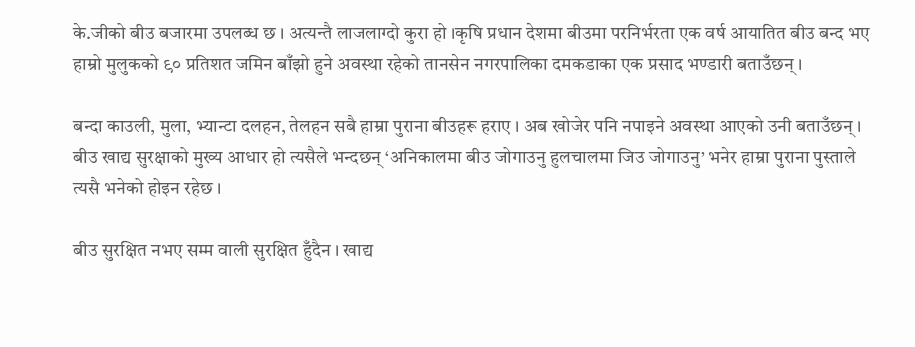के.जीको बीउ बजारमा उपलब्ध छ । अत्यन्तै लाजलाग्दो कुरा हो ।कृषि प्रधान देशमा बीउमा परनिर्भरता एक वर्ष आयातित बीउ बन्द भए हाम्रो मुलुकको ९० प्रतिशत जमिन बाँझो हुने अवस्था रहेको तानसेन नगरपालिका दमकडाका एक प्रसाद भण्डारी बताउँछन् ।

बन्दा काउली, मुला, भ्यान्टा दलहन, तेलहन सबै हाम्रा पुराना बीउहरू हराए । अब खोजेर पनि नपाइने अवस्था आएको उनी बताउँछन् ।
बीउ खाद्य सुरक्षाको मुख्य आधार हो त्यसैले भन्दछन् ‘अनिकालमा बीउ जोगाउनु हुलचालमा जिउ जोगाउनु’ भनेर हाम्रा पुराना पुस्ताले त्यसै भनेको होइन रहेछ ।

बीउ सुरक्षित नभए सम्म वाली सुरक्षित हुँदैन । खाद्य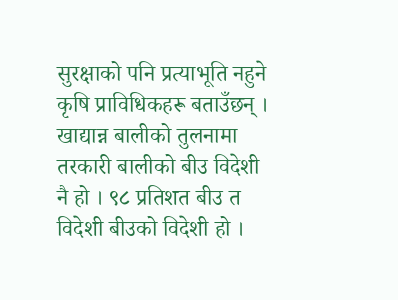सुरक्षाको पनि प्रत्याभूति नहुने कृषि प्राविधिकहरू बताउँछन् । खाद्यान्न बालीको तुलनामा तरकारी बालीको बीउ विदेशी नै हो । ९८ प्रतिशत बीउ त विदेशी बीउको विदेशी हो ।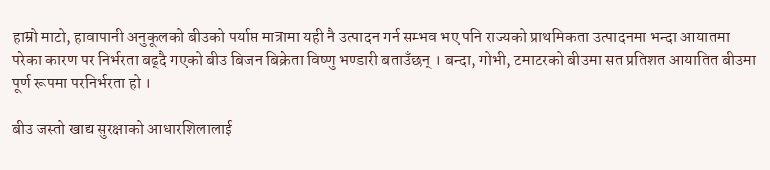हाम्रो माटो, हावापानी अनुकूलको बीउको पर्याप्त मात्रामा यही नै उत्पादन गर्न सम्भव भए पनि राज्यको प्राथमिकता उत्पादनमा भन्दा आयातमा परेका कारण पर निर्भरता बढ्दै गएको बीउ बिजन बिक्रेता विष्णु भण्डारी बताउँछन् । बन्दा, गोभी, टमाटरको बीउमा सत प्रतिशत आयातित बीउमा पूर्ण रूपमा परनिर्भरता हो ।

बीउ जस्तो खाद्य सुरक्षाको आधारशिलालाई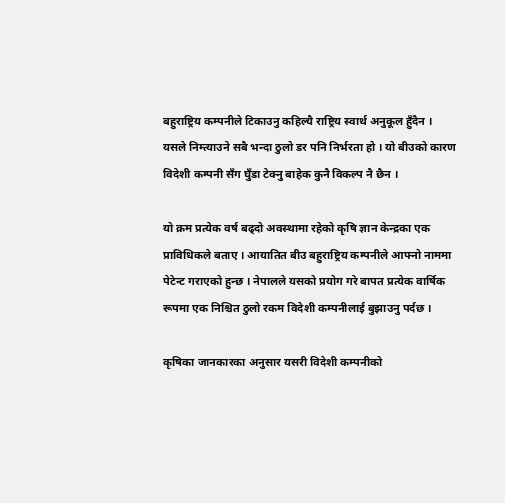बहुराष्ट्रिय कम्पनीले टिकाउनु कहिल्यै राष्ट्रिय स्वार्थ अनुकूल हुँदैन । यसले निम्त्याउने सबै भन्दा ठुलो डर पनि निर्भरता हो । यो बीउको कारण विदेशी कम्पनी सँग घुँडा टेक्नु बाहेक कुनै विकल्प नै छैन ।

यो क्रम प्रत्येक वर्ष बढ्दो अवस्थामा रहेको कृषि ज्ञान केन्द्रका एक प्राविधिकले बताए । आयातित बीउ बहुराष्ट्रिय कम्पनीले आफ्नो नाममा पेटेन्ट गराएको हुन्छ । नेपालले यसको प्रयोग गरे बापत प्रत्येक वार्षिक रूपमा एक निश्चित ठुलो रकम विदेशी कम्पनीलाई बुझाउनु पर्दछ ।

कृषिका जानकारका अनुसार यसरी विदेशी कम्पनीको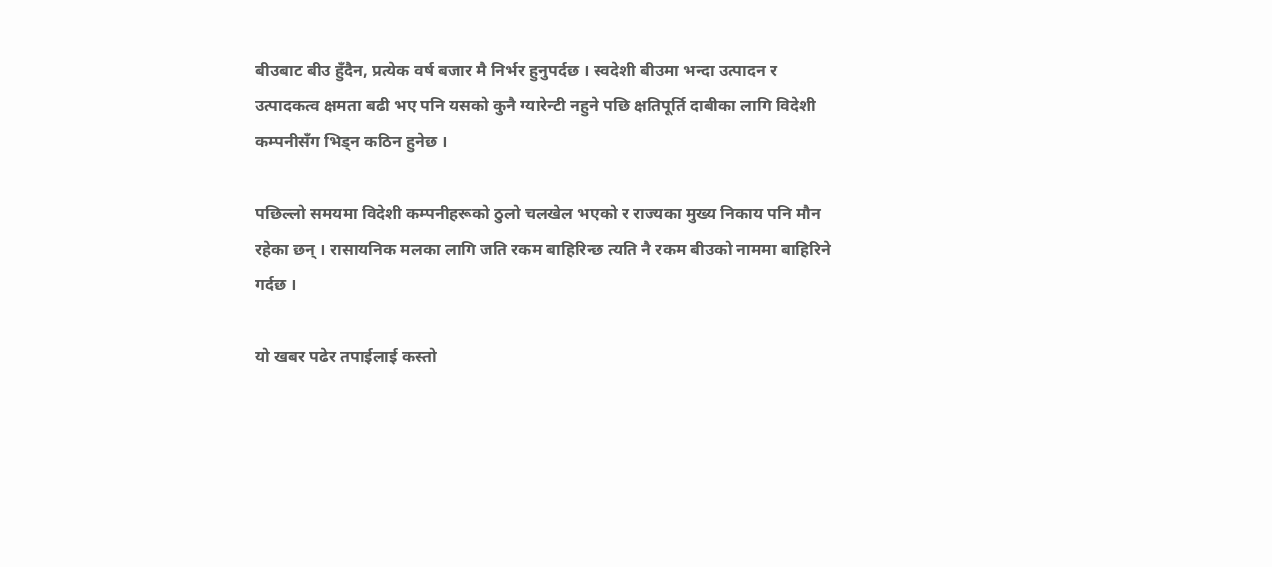बीउबाट बीउ हुँदैन, प्रत्येक वर्ष बजार मै निर्भर हुनुपर्दछ । स्वदेशी बीउमा भन्दा उत्पादन र उत्पादकत्व क्षमता बढी भए पनि यसको कुनै ग्यारेन्टी नहुने पछि क्षतिपूर्ति दाबीका लागि विदेशी कम्पनीसँग भिड्न कठिन हुनेछ ।

पछिल्लो समयमा विदेशी कम्पनीहरूको ठुलो चलखेल भएको र राज्यका मुख्य निकाय पनि मौन रहेका छन् । रासायनिक मलका लागि जति रकम बाहिरिन्छ त्यति नै रकम बीउको नाममा बाहिरिने गर्दछ ।

यो खबर पढेर तपाईलाई कस्तो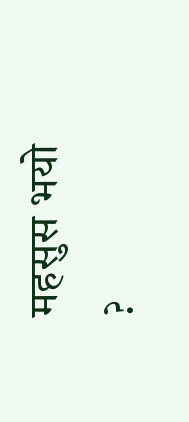महसुस भयो ?